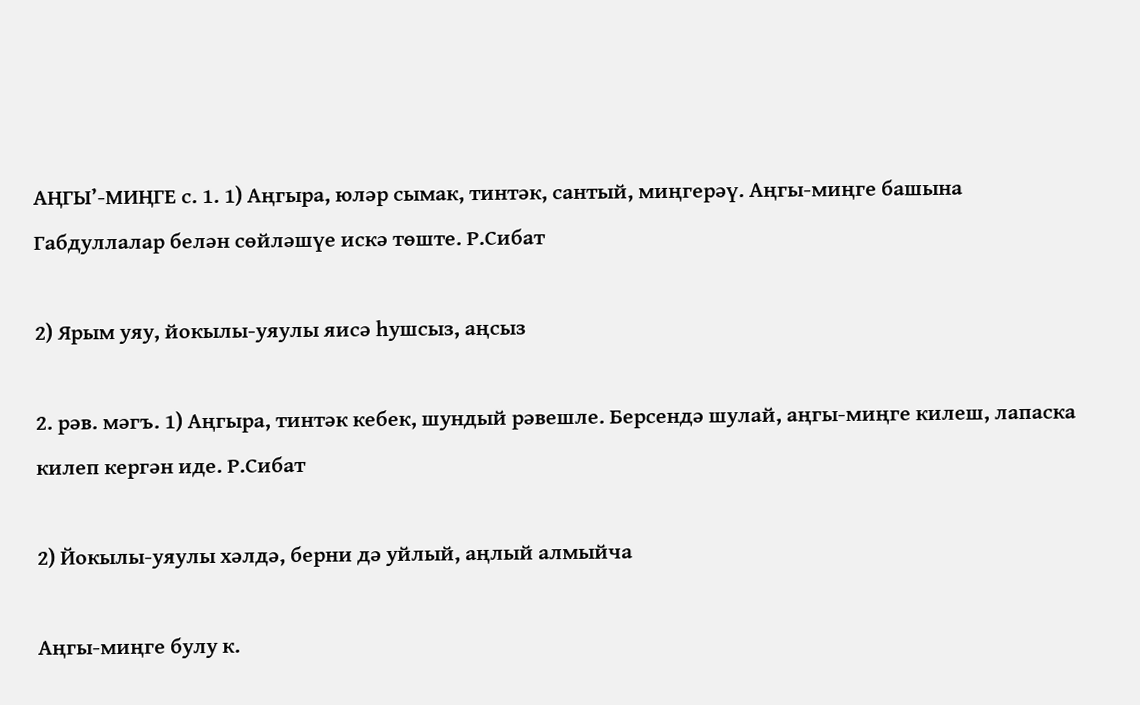АҢГЫ’-МИҢГЕ с. 1. 1) Аңгыра, юләр сымак, тинтәк, сантый, миңгерәү. Аңгы-миңге башына Габдуллалар белән сөйләшүе искә төште. Р.Сибат

2) Ярым уяу, йокылы-уяулы яисә һушсыз, аңсыз

2. рәв. мәгъ. 1) Аңгыра, тинтәк кебек, шундый рәвешле. Берсендә шулай, аңгы-миңге килеш, лапаска килеп кергән иде. Р.Сибат

2) Йокылы-уяулы хәлдә, берни дә уйлый, аңлый алмыйча

Аңгы-миңге булу к.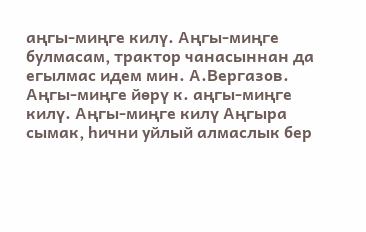аңгы-миңге килү. Аңгы-миңге булмасам, трактор чанасыннан да егылмас идем мин. А.Вергазов. Аңгы-миңге йөрү к. аңгы-миңге килү. Аңгы-миңге килү Аңгыра сымак, һични уйлый алмаслык бер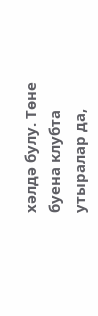хәлдә булу. Төне буена клубта утыралар да,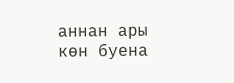аннан ары көн буена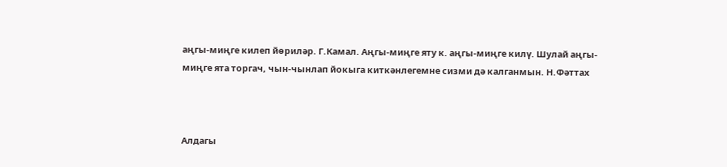аңгы-миңге килеп йөриләр. Г.Камал. Аңгы-миңге яту к. аңгы-миңге килү. Шулай аңгы-миңге ята торгач, чын-чынлап йокыга киткәнлегемне сизми дә калганмын. Н.Фәттах



Алдагы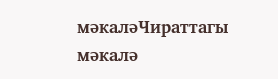мәкаләЧираттагы мәкалә